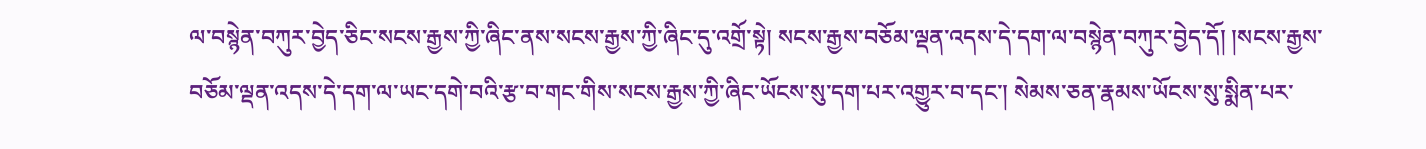ལ་བསྙེན་བཀུར་བྱེད་ཅིང་སངས་རྒྱས་ཀྱི་ཞིང་ནས་སངས་རྒྱས་ཀྱི་ཞིང་དུ་འགྲོ་སྟེ། སངས་རྒྱས་བཅོམ་ལྡན་འདས་དེ་དག་ལ་བསྙེན་བཀུར་བྱེད་དོ། །སངས་རྒྱས་བཅོམ་ལྡན་འདས་དེ་དག་ལ་ཡང་དགེ་བའི་རྩ་བ་གང་གིས་སངས་རྒྱས་ཀྱི་ཞིང་ཡོངས་སུ་དག་པར་འགྱུར་བ་དང་། སེམས་ཅན་རྣམས་ཡོངས་སུ་སྨིན་པར་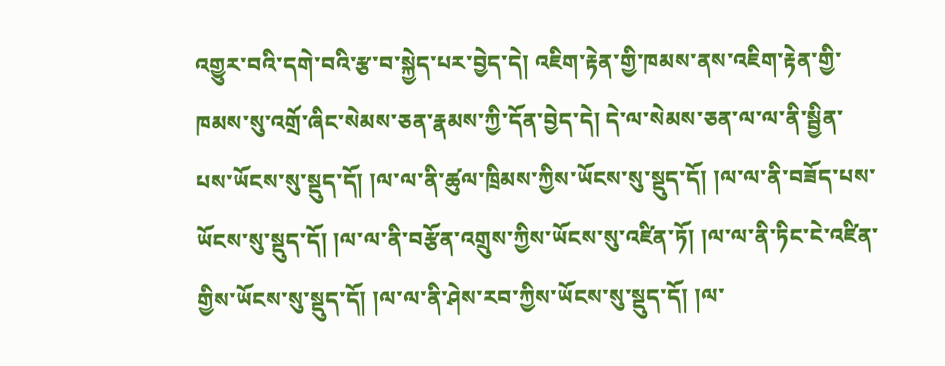འགྱུར་བའི་དགེ་བའི་རྩ་བ་སྐྱེད་པར་བྱེད་དེ། འཇིག་རྟེན་གྱི་ཁམས་ནས་འཇིག་རྟེན་གྱི་ཁམས་སུ་འགྲོ་ཞིང་སེམས་ཅན་རྣམས་ཀྱི་དོན་བྱེད་དེ། དེ་ལ་སེམས་ཅན་ལ་ལ་ནི་སྦྱིན་པས་ཡོངས་སུ་སྡུད་དོ། །ལ་ལ་ནི་ཚུལ་ཁྲིམས་ཀྱིས་ཡོངས་སུ་སྡུད་དོ། །ལ་ལ་ནི་བཟོད་པས་ཡོངས་སུ་སྡུད་དོ། །ལ་ལ་ནི་བརྩོན་འགྲུས་ཀྱིས་ཡོངས་སུ་འཛིན་ཏོ། །ལ་ལ་ནི་ཏིང་ངེ་འཛིན་གྱིས་ཡོངས་སུ་སྡུད་དོ། །ལ་ལ་ནི་ཤེས་རབ་ཀྱིས་ཡོངས་སུ་སྡུད་དོ། །ལ་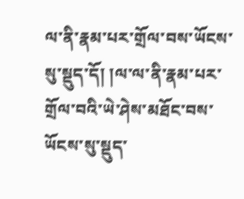ལ་ནི་རྣམ་པར་གྲོལ་བས་ཡོངས་སུ་སྡུད་དོ། །ལ་ལ་ནི་རྣམ་པར་གྲོལ་བའི་ཡེ་ཤེས་མཐོང་བས་ཡོངས་སུ་སྡུད་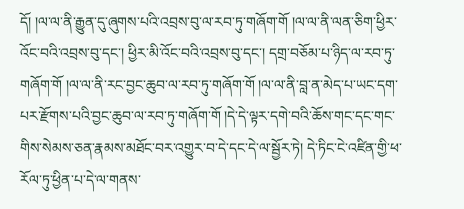དོ། །ལ་ལ་ནི་རྒྱུན་དུ་ཞུགས་པའི་འབྲས་བུ་ལ་རབ་ཏུ་གཞོག་གོ །ལ་ལ་ནི་ལན་ཅིག་ཕྱིར་འོང་བའི་འབྲས་བུ་དང་། ཕྱིར་མི་འོང་བའི་འབྲས་བུ་དང་། དགྲ་བཅོམ་པ་ཉིད་ལ་རབ་ཏུ་གཞོག་གོ །ལ་ལ་ནི་རང་བྱང་ཆུབ་ལ་རབ་ཏུ་གཞོག་གོ །ལ་ལ་ནི་བླ་ན་མེད་པ་ཡང་དག་པར་རྫོགས་པའི་བྱང་ཆུབ་ལ་རབ་ཏུ་གཞོག་གོ །དེ་དེ་ལྟར་དགེ་བའི་ཆོས་གང་དང་གང་གིས་སེམས་ཅན་རྣམས་མཐོང་བར་འགྱུར་བ་དེ་དང་དེ་ལ་སྦྱོར་ཏེ། དེ་ཏིང་ངེ་འཛིན་གྱི་ཕ་རོལ་ཏུ་ཕྱིན་པ་དེ་ལ་གནས་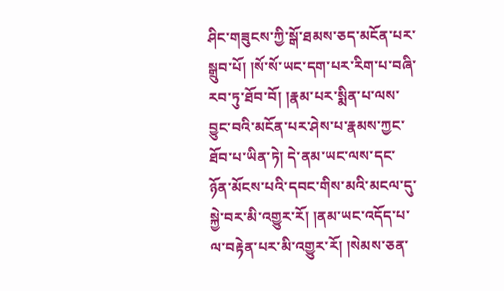ཤིང་གཟུངས་ཀྱི་སྒོ་ཐམས་ཅད་མངོན་པར་སྒྲུབ་པོ། །སོ་སོ་ཡང་དག་པར་རིག་པ་བཞི་རབ་ཏུ་ཐོབ་བོ། །རྣམ་པར་སྨིན་པ་ལས་བྱུང་བའི་མངོན་པར་ཤེས་པ་རྣམས་ཀྱང་ཐོབ་པ་ཡིན་ཏེ། དེ་ནམ་ཡང་ལས་དང་ཉོན་མོངས་པའི་དབང་གིས་མའི་མངལ་དུ་སྐྱེ་བར་མི་འགྱུར་རོ། །ནམ་ཡང་འདོད་པ་ལ་བརྟེན་པར་མི་འགྱུར་རོ། །སེམས་ཅན་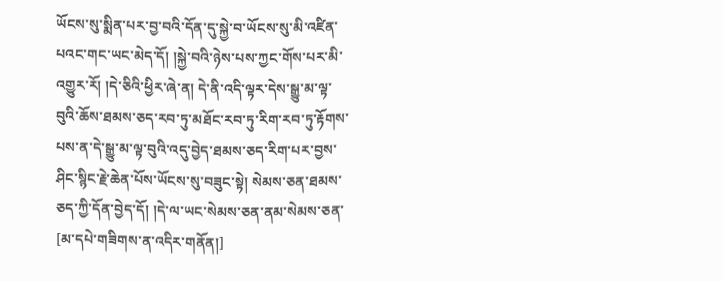ཡོངས་སུ་སྨིན་པར་བྱ་བའི་དོན་དུ་སྐྱེ་བ་ཡོངས་སུ་མི་འཛིན་པའང་གང་ཡང་མེད་དོ། །སྐྱེ་བའི་ཉེས་པས་ཀྱང་གོས་པར་མི་འགྱུར་རོ། །དེ་ཅིའི་ཕྱིར་ཞེ་ན། དེ་ནི་འདི་ལྟར་དེས་སྒྱུ་མ་ལྟ་བུའི་ཆོས་ཐམས་ཅད་རབ་ཏུ་མཐོང་རབ་ཏུ་རིག་རབ་ཏུ་རྟོགས་པས་ན་དེ་སྒྱུ་མ་ལྟ་བུའི་འདུ་བྱེད་ཐམས་ཅད་རིག་པར་བྱས་ཤིང་སྙིང་རྗེ་ཆེན་པོས་ཡོངས་སུ་བཟུང་སྟེ། སེམས་ཅན་ཐམས་ཅད་ཀྱི་དོན་བྱེད་དོ། །དེ་ལ་ཡང་སེམས་ཅན་ནམ་སེམས་ཅན་
[མ་དཔེ་གཟིགས་ན་འདིར་གནོན།]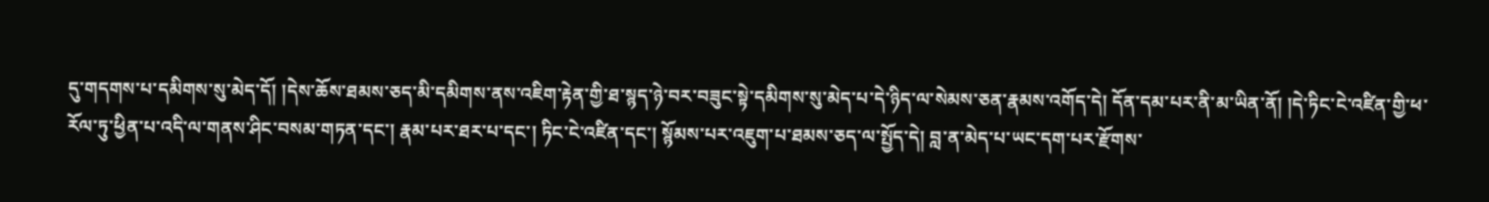དུ་གདགས་པ་དམིགས་སུ་མེད་དོ། །དེས་ཆོས་ཐམས་ཅད་མི་དམིགས་ནས་འཇིག་རྟེན་གྱི་ཐ་སྙད་ཉེ་བར་བཟུང་སྟེ་དམིགས་སུ་མེད་པ་དེ་ཉིད་ལ་སེམས་ཅན་རྣམས་འགོད་དེ། དོན་དམ་པར་ནི་མ་ཡིན་ནོ། །དེ་ཏིང་ངེ་འཛིན་གྱི་ཕ་རོལ་ཏུ་ཕྱིན་པ་འདི་ལ་གནས་ཤིང་བསམ་གཏན་དང་། རྣམ་པར་ཐར་པ་དང་། ཏིང་ངེ་འཛིན་དང་། སྙོམས་པར་འཇུག་པ་ཐམས་ཅད་ལ་སྤྱོད་དེ། བླ་ན་མེད་པ་ཡང་དག་པར་རྫོགས་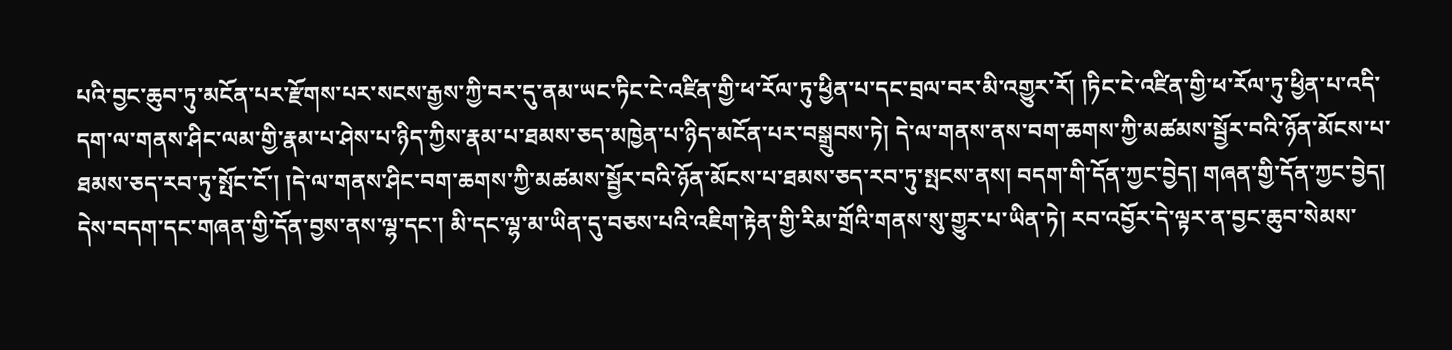པའི་བྱང་ཆུབ་ཏུ་མངོན་པར་རྫོགས་པར་སངས་རྒྱས་ཀྱི་བར་དུ་ནམ་ཡང་ཏིང་ངེ་འཛིན་གྱི་ཕ་རོལ་ཏུ་ཕྱིན་པ་དང་བྲལ་བར་མི་འགྱུར་རོ། །ཏིང་ངེ་འཛིན་གྱི་ཕ་རོལ་ཏུ་ཕྱིན་པ་འདི་དག་ལ་གནས་ཤིང་ལམ་གྱི་རྣམ་པ་ཤེས་པ་ཉིད་ཀྱིས་རྣམ་པ་ཐམས་ཅད་མཁྱེན་པ་ཉིད་མངོན་པར་བསྒྲུབས་ཏེ། དེ་ལ་གནས་ནས་བག་ཆགས་ཀྱི་མཚམས་སྦྱོར་བའི་ཉོན་མོངས་པ་ཐམས་ཅད་རབ་ཏུ་སྤོང་ངོ་། །དེ་ལ་གནས་ཤིང་བག་ཆགས་ཀྱི་མཚམས་སྦྱོར་བའི་ཉོན་མོངས་པ་ཐམས་ཅད་རབ་ཏུ་སྤངས་ནས། བདག་གི་དོན་ཀྱང་བྱེད། གཞན་གྱི་དོན་ཀྱང་བྱེད། དེས་བདག་དང་གཞན་གྱི་དོན་བྱས་ནས་ལྷ་དང་། མི་དང་ལྷ་མ་ཡིན་དུ་བཅས་པའི་འཇིག་རྟེན་གྱི་རིམ་གྲོའི་གནས་སུ་གྱུར་པ་ཡིན་ཏེ། རབ་འབྱོར་དེ་ལྟར་ན་བྱང་ཆུབ་སེམས་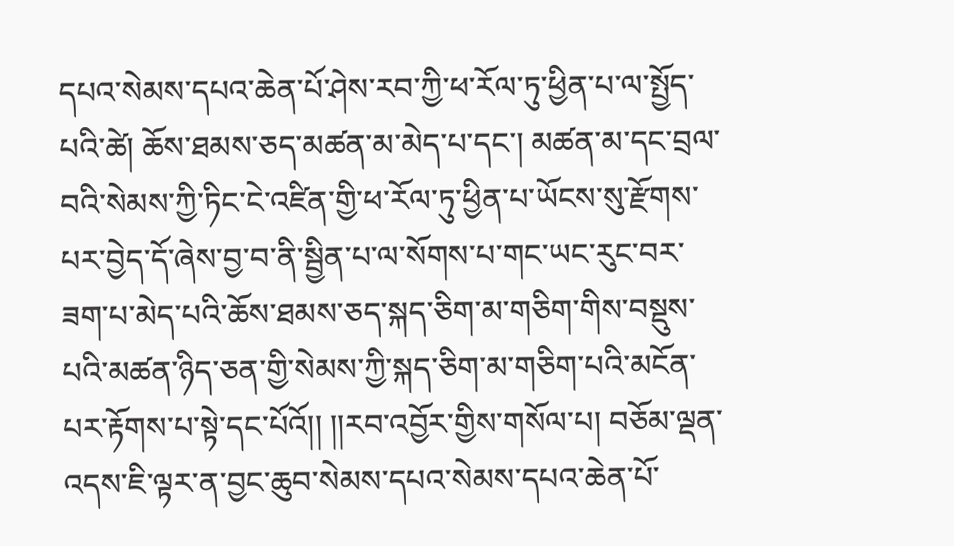དཔའ་སེམས་དཔའ་ཆེན་པོ་ཤེས་རབ་ཀྱི་ཕ་རོལ་ཏུ་ཕྱིན་པ་ལ་སྤྱོད་པའི་ཚེ། ཆོས་ཐམས་ཅད་མཚན་མ་མེད་པ་དང་། མཚན་མ་དང་བྲལ་བའི་སེམས་ཀྱི་ཏིང་ངེ་འཛིན་གྱི་ཕ་རོལ་ཏུ་ཕྱིན་པ་ཡོངས་སུ་རྫོགས་པར་བྱེད་དོ་ཞེས་བྱ་བ་ནི་སྦྱིན་པ་ལ་སོགས་པ་གང་ཡང་རུང་བར་ཟག་པ་མེད་པའི་ཆོས་ཐམས་ཅད་སྐད་ཅིག་མ་གཅིག་གིས་བསྡུས་པའི་མཚན་ཉིད་ཅན་གྱི་སེམས་ཀྱི་སྐད་ཅིག་མ་གཅིག་པའི་མངོན་པར་རྟོགས་པ་སྟེ་དང་པོའོ།། །།རབ་འབྱོར་གྱིས་གསོལ་པ། བཅོམ་ལྡན་འདས་ཇི་ལྟར་ན་བྱང་ཆུབ་སེམས་དཔའ་སེམས་དཔའ་ཆེན་པོ་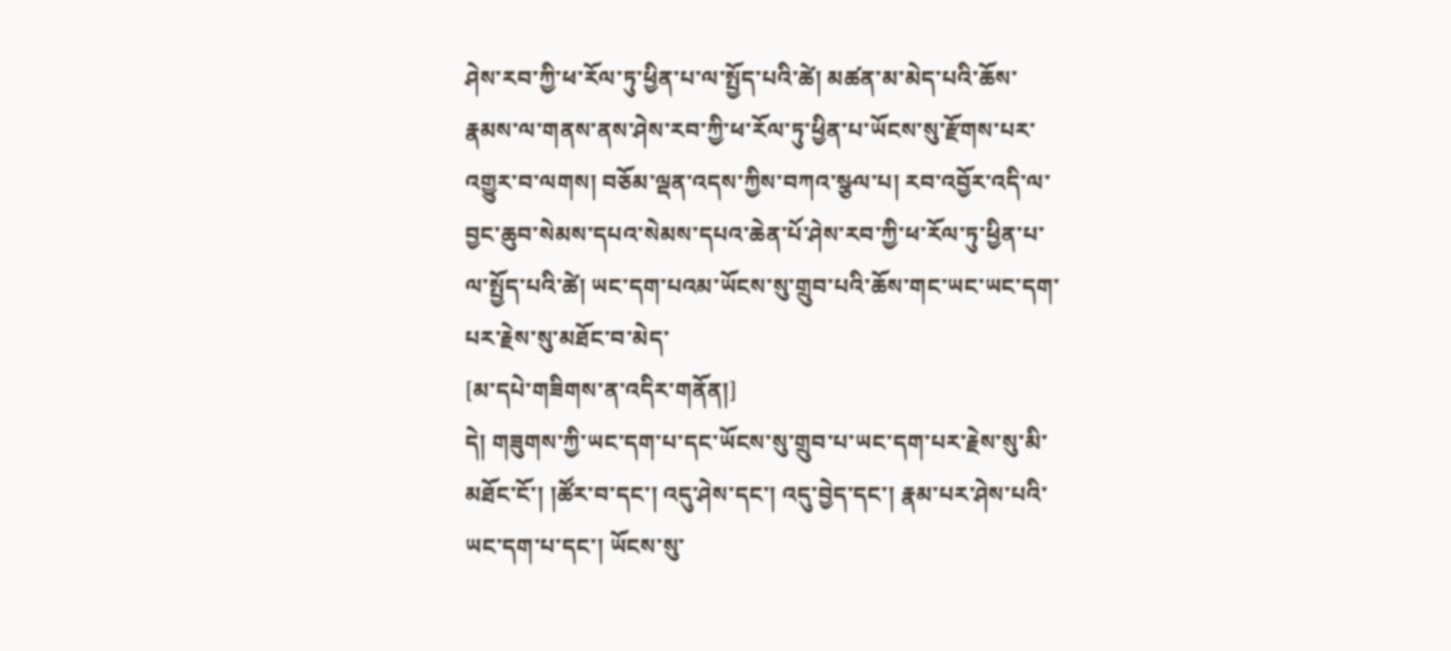ཤེས་རབ་ཀྱི་ཕ་རོལ་ཏུ་ཕྱིན་པ་ལ་སྤྱོད་པའི་ཚེ། མཚན་མ་མེད་པའི་ཆོས་རྣམས་ལ་གནས་ནས་ཤེས་རབ་ཀྱི་ཕ་རོལ་ཏུ་ཕྱིན་པ་ཡོངས་སུ་རྫོགས་པར་འགྱུར་བ་ལགས། བཅོམ་ལྡན་འདས་ཀྱིས་བཀའ་སྩལ་པ། རབ་འབྱོར་འདི་ལ་བྱང་ཆུབ་སེམས་དཔའ་སེམས་དཔའ་ཆེན་པོ་ཤེས་རབ་ཀྱི་ཕ་རོལ་ཏུ་ཕྱིན་པ་ལ་སྤྱོད་པའི་ཚེ། ཡང་དག་པའམ་ཡོངས་སུ་གྲུབ་པའི་ཆོས་གང་ཡང་ཡང་དག་པར་རྗེས་སུ་མཐོང་བ་མེད་
[མ་དཔེ་གཟིགས་ན་འདིར་གནོན།]
དེ། གཟུགས་ཀྱི་ཡང་དག་པ་དང་ཡོངས་སུ་གྲུབ་པ་ཡང་དག་པར་རྗེས་སུ་མི་མཐོང་ངོ་། །ཚོར་བ་དང་། འདུ་ཤེས་དང་། འདུ་བྱེད་དང་། རྣམ་པར་ཤེས་པའི་ཡང་དག་པ་དང་། ཡོངས་སུ་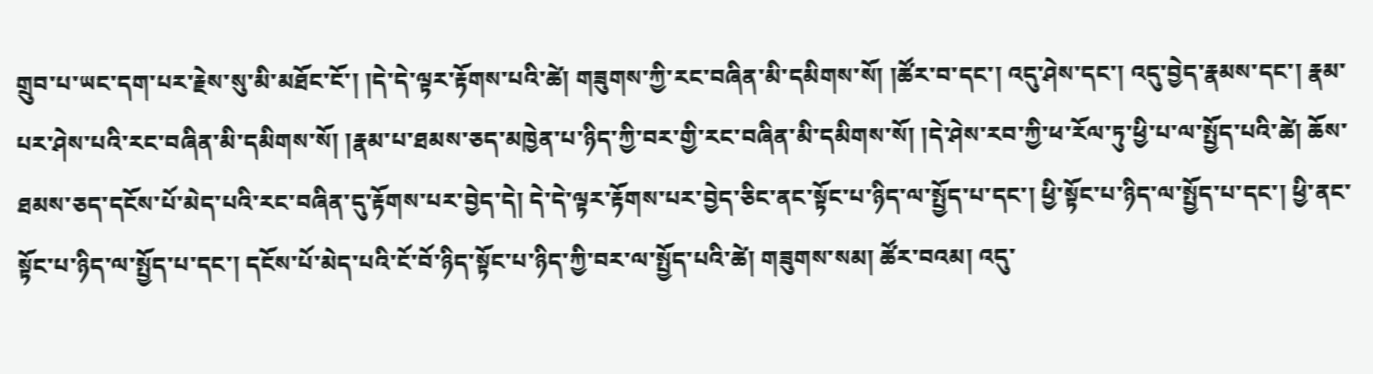གྲུབ་པ་ཡང་དག་པར་རྗེས་སུ་མི་མཐོང་ངོ་། །དེ་དེ་ལྟར་རྟོགས་པའི་ཚེ། གཟུགས་ཀྱི་རང་བཞིན་མི་དམིགས་སོ། །ཚོར་བ་དང་། འདུ་ཤེས་དང་། འདུ་བྱེད་རྣམས་དང་། རྣམ་པར་ཤེས་པའི་རང་བཞིན་མི་དམིགས་སོ། །རྣམ་པ་ཐམས་ཅད་མཁྱེན་པ་ཉིད་ཀྱི་བར་གྱི་རང་བཞིན་མི་དམིགས་སོ། །དེ་ཤེས་རབ་ཀྱི་ཕ་རོལ་ཏུ་ཕྱི་པ་ལ་སྤྱོད་པའི་ཚེ། ཆོས་ཐམས་ཅད་དངོས་པོ་མེད་པའི་རང་བཞིན་དུ་རྟོགས་པར་བྱེད་དེ། དེ་དེ་ལྟར་རྟོགས་པར་བྱེད་ཅིང་ནང་སྟོང་པ་ཉིད་ལ་སྤྱོད་པ་དང་། ཕྱི་སྟོང་པ་ཉིད་ལ་སྤྱོད་པ་དང་། ཕྱི་ནང་སྟོང་པ་ཉིད་ལ་སྤྱོད་པ་དང་། དངོས་པོ་མེད་པའི་ངོ་བོ་ཉིད་སྟོང་པ་ཉིད་ཀྱི་བར་ལ་སྤྱོད་པའི་ཚེ། གཟུགས་སམ། ཚོར་བའམ། འདུ་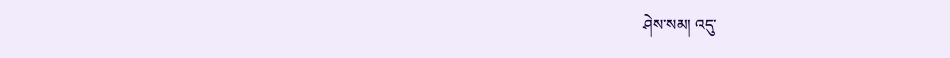ཤེས་སམ། འདུ་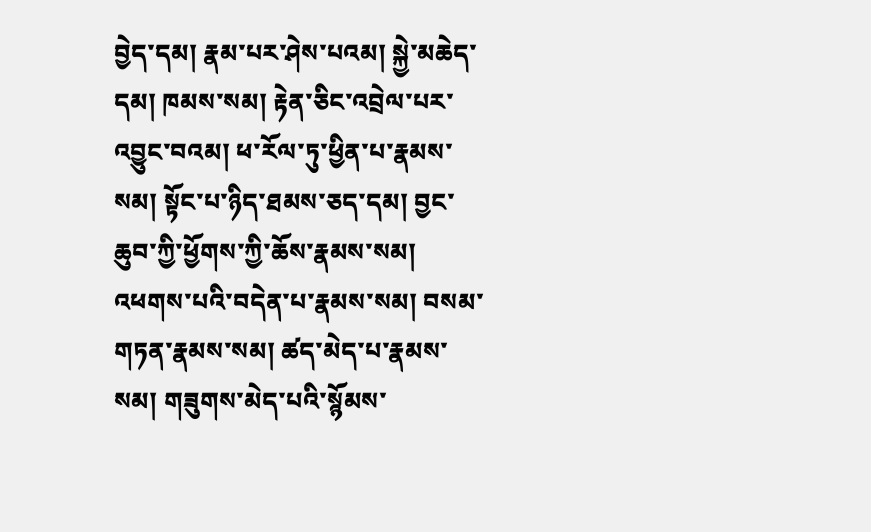བྱེད་དམ། རྣམ་པར་ཤེས་པའམ། སྐྱེ་མཆེད་དམ། ཁམས་སམ། རྟེན་ཅིང་འབྲེལ་པར་འབྱུང་བའམ། ཕ་རོལ་ཏུ་ཕྱིན་པ་རྣམས་སམ། སྟོང་པ་ཉིད་ཐམས་ཅད་དམ། བྱང་ཆུབ་ཀྱི་ཕྱོགས་ཀྱི་ཆོས་རྣམས་སམ། འཕགས་པའི་བདེན་པ་རྣམས་སམ། བསམ་གཏན་རྣམས་སམ། ཚད་མེད་པ་རྣམས་སམ། གཟུགས་མེད་པའི་སྙོམས་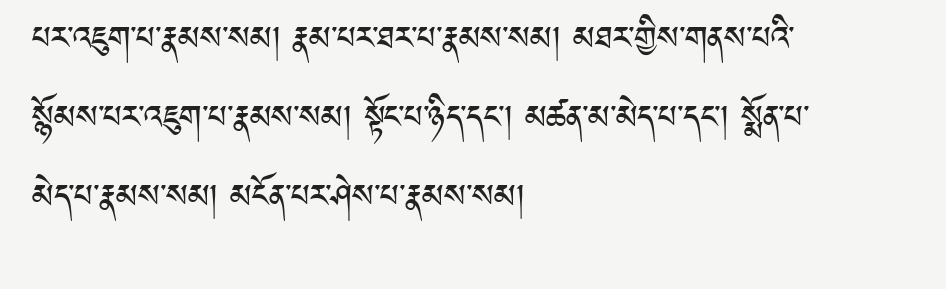པར་འཇུག་པ་རྣམས་སམ། རྣམ་པར་ཐར་པ་རྣམས་སམ། མཐར་གྱིས་གནས་པའི་སྙོམས་པར་འཇུག་པ་རྣམས་སམ། སྟོང་པ་ཉིད་དང་། མཚན་མ་མེད་པ་དང་། སྨོན་པ་མེད་པ་རྣམས་སམ། མངོན་པར་ཤེས་པ་རྣམས་སམ།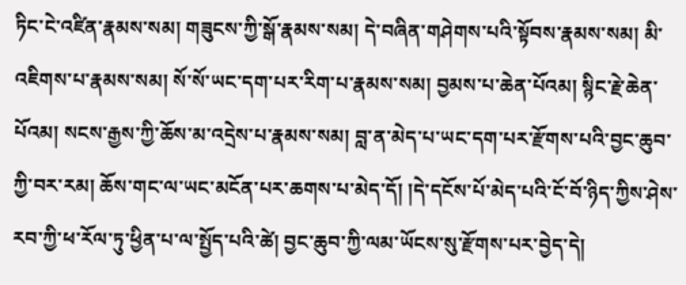ཏིང་ངེ་འཛིན་རྣམས་སམ། གཟུངས་ཀྱི་སྒོ་རྣམས་སམ། དེ་བཞིན་གཤེགས་པའི་སྟོབས་རྣམས་སམ། མི་འཇིགས་པ་རྣམས་སམ། སོ་སོ་ཡང་དག་པར་རིག་པ་རྣམས་སམ། བྱམས་པ་ཆེན་པོའམ། སྙིང་རྗེ་ཆེན་པོའམ། སངས་རྒྱས་ཀྱི་ཆོས་མ་འདྲེས་པ་རྣམས་སམ། བླ་ན་མེད་པ་ཡང་དག་པར་རྫོགས་པའི་བྱང་ཆུབ་ཀྱི་བར་རམ། ཆོས་གང་ལ་ཡང་མངོན་པར་ཆགས་པ་མེད་དོ། །དེ་དངོས་པོ་མེད་པའི་ངོ་བོ་ཉིད་ཀྱིས་ཤེས་རབ་ཀྱི་ཕ་རོལ་ཏུ་ཕྱིན་པ་ལ་སྤྱོད་པའི་ཚེ། བྱང་ཆུབ་ཀྱི་ལམ་ཡོངས་སུ་རྫོགས་པར་བྱེད་དེ།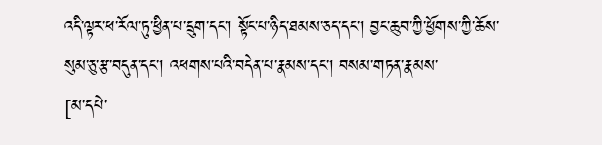འདི་ལྟར་ཕ་རོལ་ཏུ་ཕྱིན་པ་དྲུག་དང་། སྟོང་པ་ཉིད་ཐམས་ཅད་དང་། བྱང་ཆུབ་ཀྱི་ཕྱོགས་ཀྱི་ཆོས་སུམ་ཅུ་རྩ་བདུན་དང་། འཕགས་པའི་བདེན་པ་རྣམས་དང་། བསམ་གཏན་རྣམས་
[མ་དཔེ་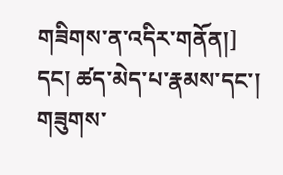གཟིགས་ན་འདིར་གནོན།]
དང། ཚད་མེད་པ་རྣམས་དང་། གཟུགས་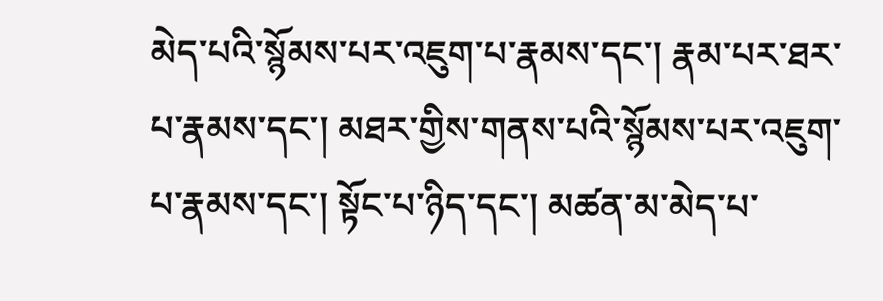མེད་པའི་སྙོམས་པར་འཇུག་པ་རྣམས་དང་། རྣམ་པར་ཐར་པ་རྣམས་དང་། མཐར་གྱིས་གནས་པའི་སྙོམས་པར་འཇུག་པ་རྣམས་དང་། སྟོང་པ་ཉིད་དང་། མཚན་མ་མེད་པ་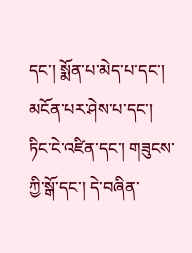དང་། སྨོན་པ་མེད་པ་དང་། མངོན་པར་ཤེས་པ་དང་། ཏིང་ངེ་འཛིན་དང་། གཟུངས་ཀྱི་སྒོ་དང་། དེ་བཞིན་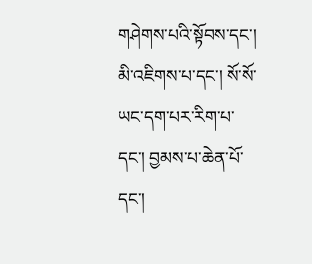གཤེགས་པའི་སྟོབས་དང་། མི་འཇིགས་པ་དང་། སོ་སོ་ཡང་དག་པར་རིག་པ་དང་། བྱམས་པ་ཆེན་པོ་དང་།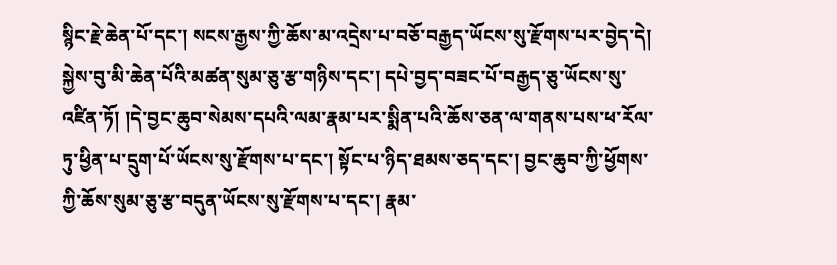སྙིང་རྗེ་ཆེན་པོ་དང་། སངས་རྒྱས་ཀྱི་ཆོས་མ་འདྲེས་པ་བཅོ་བརྒྱད་ཡོངས་སུ་རྫོགས་པར་བྱེད་དེ། སྐྱེས་བུ་མི་ཆེན་པོའི་མཚན་སུམ་ཅུ་རྩ་གཉིས་དང་། དཔེ་བྱད་བཟང་པོ་བརྒྱད་ཅུ་ཡོངས་སུ་འཛིན་ཏོ། །དེ་བྱང་ཆུབ་སེམས་དཔའི་ལམ་རྣམ་པར་སྨིན་པའི་ཆོས་ཅན་ལ་གནས་པས་ཕ་རོལ་ཏུ་ཕྱིན་པ་དྲུག་པོ་ཡོངས་སུ་རྫོགས་པ་དང་། སྟོང་པ་ཉིད་ཐམས་ཅད་དང་། བྱང་ཆུབ་ཀྱི་ཕྱོགས་ཀྱི་ཆོས་སུམ་ཅུ་རྩ་བདུན་ཡོངས་སུ་རྫོགས་པ་དང་། རྣམ་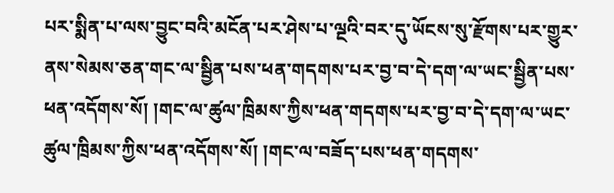པར་སྨིན་པ་ལས་བྱུང་བའི་མངོན་པར་ཤེས་པ་ལྔའི་བར་དུ་ཡོངས་སུ་རྫོགས་པར་གྱུར་ནས་སེམས་ཅན་གང་ལ་སྦྱིན་པས་ཕན་གདགས་པར་བྱ་བ་དེ་དག་ལ་ཡང་སྦྱིན་པས་ཕན་འདོགས་སོ། །གང་ལ་ཚུལ་ཁྲིམས་ཀྱིས་ཕན་གདགས་པར་བྱ་བ་དེ་དག་ལ་ཡང་ཚུལ་ཁྲིམས་ཀྱིས་ཕན་འདོགས་སོ། །གང་ལ་བཟོད་པས་ཕན་གདགས་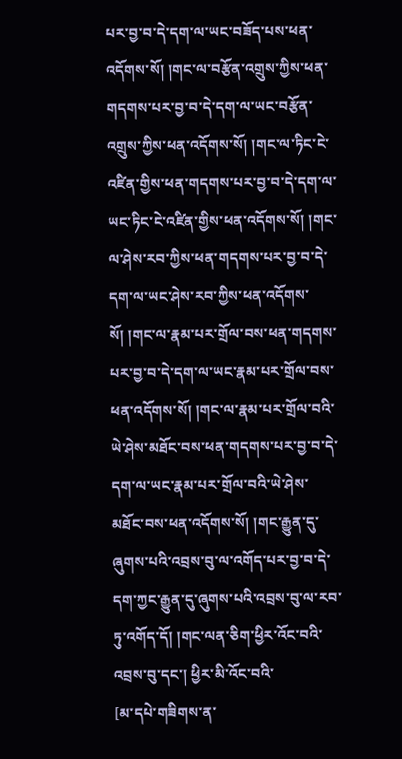པར་བྱ་བ་དེ་དག་ལ་ཡང་བཟོད་པས་ཕན་འདོགས་སོ། །གང་ལ་བརྩོན་འགྲུས་ཀྱིས་ཕན་གདགས་པར་བྱ་བ་དེ་དག་ལ་ཡང་བརྩོན་འགྲུས་ཀྱིས་ཕན་འདོགས་སོ། །གང་ལ་ཏིང་ངེ་འཛིན་གྱིས་ཕན་གདགས་པར་བྱ་བ་དེ་དག་ལ་ཡང་ཏིང་ངེ་འཛིན་གྱིས་ཕན་འདོགས་སོ། །གང་ལ་ཤེས་རབ་ཀྱིས་ཕན་གདགས་པར་བྱ་བ་དེ་དག་ལ་ཡང་ཤེས་རབ་ཀྱིས་ཕན་འདོགས་སོ། །གང་ལ་རྣམ་པར་གྲོལ་བས་ཕན་གདགས་པར་བྱ་བ་དེ་དག་ལ་ཡང་རྣམ་པར་གྲོལ་བས་ཕན་འདོགས་སོ། །གང་ལ་རྣམ་པར་གྲོལ་བའི་ཡེ་ཤེས་མཐོང་བས་ཕན་གདགས་པར་བྱ་བ་དེ་དག་ལ་ཡང་རྣམ་པར་གྲོལ་བའི་ཡེ་ཤེས་མཐོང་བས་ཕན་འདོགས་སོ། །གང་རྒྱུན་དུ་ཞུགས་པའི་འབྲས་བུ་ལ་འགོད་པར་བྱ་བ་དེ་དག་ཀྱང་རྒྱུན་དུ་ཞུགས་པའི་འབྲས་བུ་ལ་རབ་ཏུ་འགོད་དོ། །གང་ལན་ཅིག་ཕྱིར་འོང་བའི་འབྲས་བུ་དང་། ཕྱིར་མི་འོང་བའི་
[མ་དཔེ་གཟིགས་ན་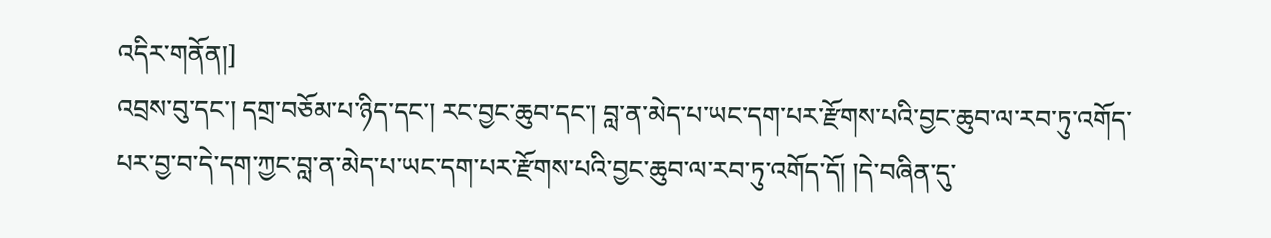འདིར་གནོན།]
འབྲས་བུ་དང་། དགྲ་བཅོམ་པ་ཉིད་དང་། རང་བྱང་ཆུབ་དང་། བླ་ན་མེད་པ་ཡང་དག་པར་རྫོགས་པའི་བྱང་ཆུབ་ལ་རབ་ཏུ་འགོད་པར་བྱ་བ་དེ་དག་ཀྱང་བླ་ན་མེད་པ་ཡང་དག་པར་རྫོགས་པའི་བྱང་ཆུབ་ལ་རབ་ཏུ་འགོད་དོ། །དེ་བཞིན་དུ་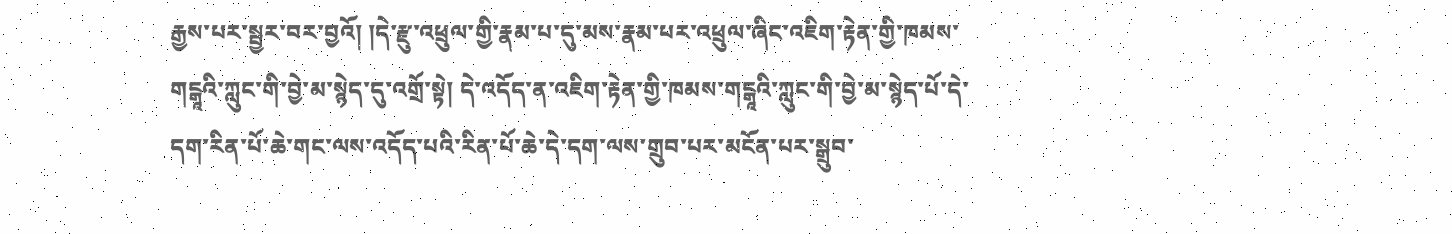རྒྱས་པར་སྦྱར་བར་བྱའོ། །དེ་རྫུ་འཕྲུལ་གྱི་རྣམ་པ་དུ་མས་རྣམ་པར་འཕྲུལ་ཞིང་འཇིག་རྟེན་གྱི་ཁམས་གངྒཱའི་ཀླུང་གི་བྱེ་མ་སྙེད་དུ་འགྲོ་སྟེ། དེ་འདོད་ན་འཇིག་རྟེན་གྱི་ཁམས་གངྒཱའི་ཀླུང་གི་བྱེ་མ་སྙེད་པོ་དེ་དག་རིན་པོ་ཆེ་གང་ལས་འདོད་པའི་རིན་པོ་ཆེ་དེ་དག་ལས་གྲུབ་པར་མངོན་པར་སྒྲུབ་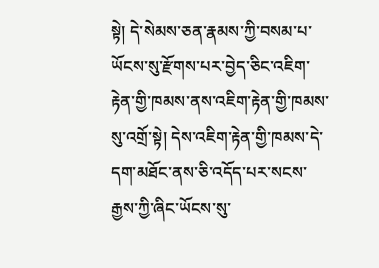སྟེ། དེ་སེམས་ཅན་རྣམས་ཀྱི་བསམ་པ་ཡོངས་སུ་རྫོགས་པར་བྱེད་ཅིང་འཇིག་རྟེན་གྱི་ཁམས་ནས་འཇིག་རྟེན་གྱི་ཁམས་སུ་འགྲོ་སྟེ། དེས་འཇིག་རྟེན་གྱི་ཁམས་དེ་དག་མཐོང་ནས་ཅི་འདོད་པར་སངས་རྒྱས་ཀྱི་ཞིང་ཡོངས་སུ་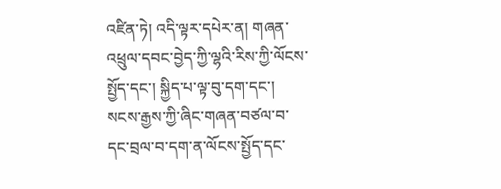འཛིན་ཏེ། འདི་ལྟར་དཔེར་ན། གཞན་འཕྲུལ་དབང་བྱེད་ཀྱི་ལྷའི་རིས་ཀྱི་ལོངས་སྤྱོད་དང་། སྐྱིད་པ་ལྟ་བུ་དག་དང་། སངས་རྒྱས་ཀྱི་ཞིང་གཞན་བཙལ་བ་དང་བྲལ་བ་དག་ན་ལོངས་སྤྱོད་དང་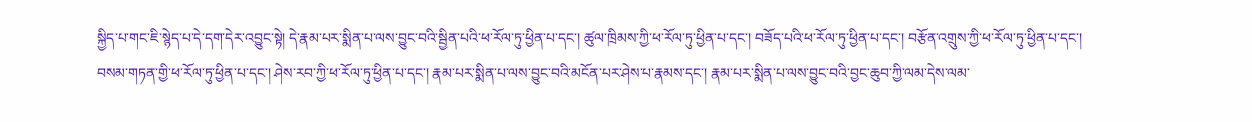སྐྱིད་པ་གང་ཇི་སྙེད་པ་དེ་དག་དེར་འབྱུང་སྟེ། དེ་རྣམ་པར་སྨིན་པ་ལས་བྱུང་བའི་སྦྱིན་པའི་ཕ་རོལ་ཏུ་ཕྱིན་པ་དང་། ཚུལ་ཁྲིམས་ཀྱི་ཕ་རོལ་ཏུ་ཕྱིན་པ་དང་། བཟོད་པའི་ཕ་རོལ་ཏུ་ཕྱིན་པ་དང་། བརྩོན་འགྲུས་ཀྱི་ཕ་རོལ་ཏུ་ཕྱིན་པ་དང་། བསམ་གཏན་གྱི་ཕ་རོལ་ཏུ་ཕྱིན་པ་དང་། ཤེས་རབ་ཀྱི་ཕ་རོལ་ཏུ་ཕྱིན་པ་དང་། རྣམ་པར་སྨིན་པ་ལས་བྱུང་བའི་མངོན་པར་ཤེས་པ་རྣམས་དང་། རྣམ་པར་སྨིན་པ་ལས་བྱུང་བའི་བྱང་ཆུབ་ཀྱི་ལམ་དེས་ལམ་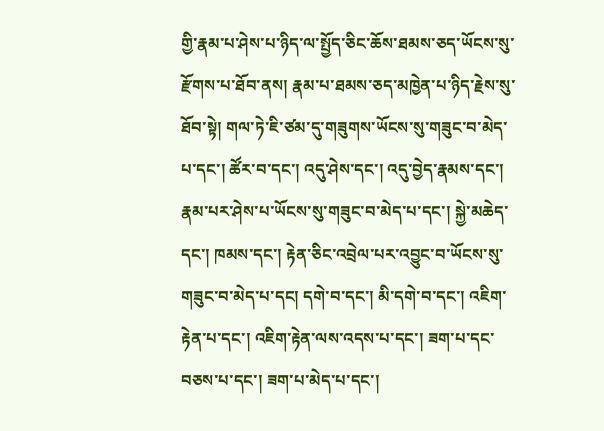གྱི་རྣམ་པ་ཤེས་པ་ཉིད་ལ་སྤྱོད་ཅིང་ཆོས་ཐམས་ཅད་ཡོངས་སུ་རྫོགས་པ་ཐོབ་ནས། རྣམ་པ་ཐམས་ཅད་མཁྱེན་པ་ཉིད་རྗེས་སུ་ཐོབ་སྟེ། གལ་ཏེ་ཇི་ཙམ་དུ་གཟུགས་ཡོངས་སུ་གཟུང་བ་མེད་པ་དང་། ཚོར་བ་དང་། འདུ་ཤེས་དང་། འདུ་བྱེད་རྣམས་དང་། རྣམ་པར་ཤེས་པ་ཡོངས་སུ་གཟུང་བ་མེད་པ་དང་། སྐྱེ་མཆེད་དང་། ཁམས་དང་། རྟེན་ཅིང་འབྲེལ་པར་འབྱུང་བ་ཡོངས་སུ་གཟུང་བ་མེད་པ་དང། དགེ་བ་དང་། མི་དགེ་བ་དང་། འཇིག་རྟེན་པ་དང་། འཇིག་རྟེན་ལས་འདས་པ་དང་། ཟག་པ་དང་བཅས་པ་དང་། ཟག་པ་མེད་པ་དང་།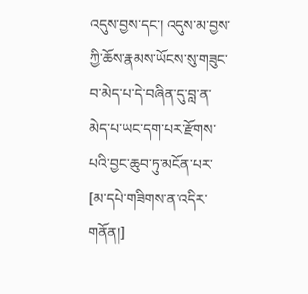འདུས་བྱས་དང་། འདུས་མ་བྱས་ཀྱི་ཆོས་རྣམས་ཡོངས་སུ་གཟུང་བ་མེད་པ་དེ་བཞིན་དུ་བླ་ན་མེད་པ་ཡང་དག་པར་རྫོགས་པའི་བྱང་ཆུབ་ཏུ་མངོན་པར་
[མ་དཔེ་གཟིགས་ན་འདིར་གནོན།]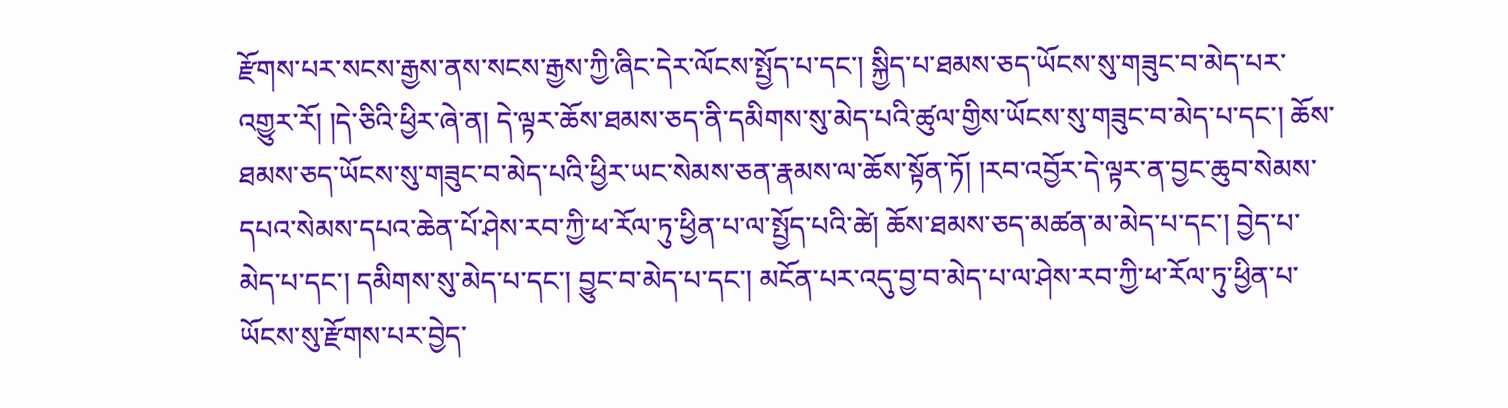རྫོགས་པར་སངས་རྒྱས་ནས་སངས་རྒྱས་ཀྱི་ཞིང་དེར་ལོངས་སྤྱོད་པ་དང་། སྐྱིད་པ་ཐམས་ཅད་ཡོངས་སུ་གཟུང་བ་མེད་པར་འགྱུར་རོ། །དེ་ཅིའི་ཕྱིར་ཞེ་ན། དེ་ལྟར་ཆོས་ཐམས་ཅད་ནི་དམིགས་སུ་མེད་པའི་ཚུལ་གྱིས་ཡོངས་སུ་གཟུང་བ་མེད་པ་དང་། ཆོས་ཐམས་ཅད་ཡོངས་སུ་གཟུང་བ་མེད་པའི་ཕྱིར་ཡང་སེམས་ཅན་རྣམས་ལ་ཆོས་སྟོན་ཏོ། །རབ་འབྱོར་དེ་ལྟར་ན་བྱང་ཆུབ་སེམས་དཔའ་སེམས་དཔའ་ཆེན་པོ་ཤེས་རབ་ཀྱི་ཕ་རོལ་ཏུ་ཕྱིན་པ་ལ་སྤྱོད་པའི་ཚེ། ཆོས་ཐམས་ཅད་མཚན་མ་མེད་པ་དང་། བྱེད་པ་མེད་པ་དང་། དམིགས་སུ་མེད་པ་དང་། བྱུང་བ་མེད་པ་དང་། མངོན་པར་འདུ་བྱ་བ་མེད་པ་ལ་ཤེས་རབ་ཀྱི་ཕ་རོལ་ཏུ་ཕྱིན་པ་ཡོངས་སུ་རྫོགས་པར་བྱེད་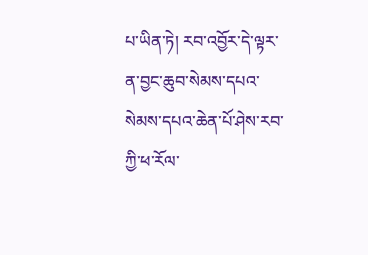པ་ཡིན་ཏེ། རབ་འབྱོར་དེ་ལྟར་ན་བྱང་ཆུབ་སེམས་དཔའ་སེམས་དཔའ་ཆེན་པོ་ཤེས་རབ་ཀྱི་ཕ་རོལ་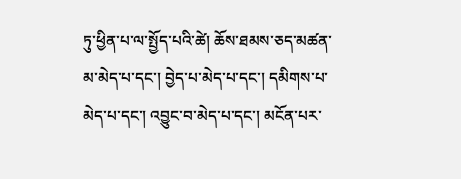ཏུ་ཕྱིན་པ་ལ་སྤྱོད་པའི་ཚེ། ཆོས་ཐམས་ཅད་མཚན་མ་མེད་པ་དང་། བྱེད་པ་མེད་པ་དང་། དམིགས་པ་མེད་པ་དང་། འབྱུང་བ་མེད་པ་དང་། མངོན་པར་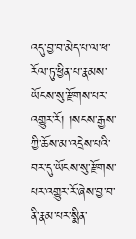འདུ་བྱ་བ་མེད་པ་ལ་ཕ་རོལ་ཏུ་ཕྱིན་པ་རྣམས་ཡོངས་སུ་རྫོགས་པར་འགྱུར་རོ། །སངས་རྒྱས་ཀྱི་ཆོས་མ་འདྲེས་པའི་བར་དུ་ཡོངས་སུ་རྫོགས་པར་འགྱུར་རོ་ཞེས་བྱ་བ་ནི་རྣམ་པར་སྨིན་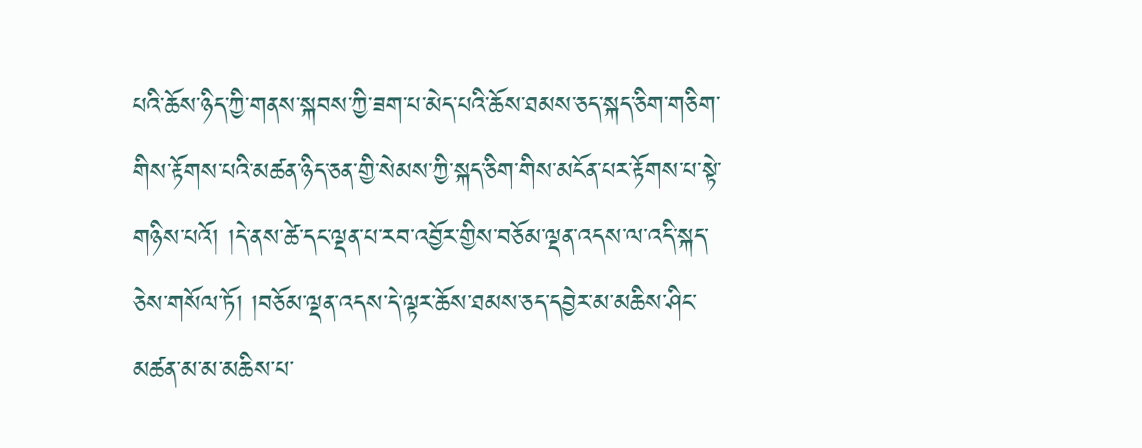པའི་ཆོས་ཉིད་ཀྱི་གནས་སྐབས་ཀྱི་ཟག་པ་མེད་པའི་ཆོས་ཐམས་ཅད་སྐད་ཅིག་གཅིག་གིས་རྟོགས་པའི་མཚན་ཉིད་ཅན་གྱི་སེམས་ཀྱི་སྐད་ཅིག་གིས་མངོན་པར་རྟོགས་པ་སྟེ་གཉིས་པའོ། །དེ་ནས་ཚེ་དང་ལྡན་པ་རབ་འབྱོར་གྱིས་བཅོམ་ལྡན་འདས་ལ་འདི་སྐད་ཅེས་གསོལ་ཏོ། །བཅོམ་ལྡན་འདས་དེ་ལྟར་ཆོས་ཐམས་ཅད་དབྱེར་མ་མཆིས་ཤིང་མཚན་མ་མ་མཆིས་པ་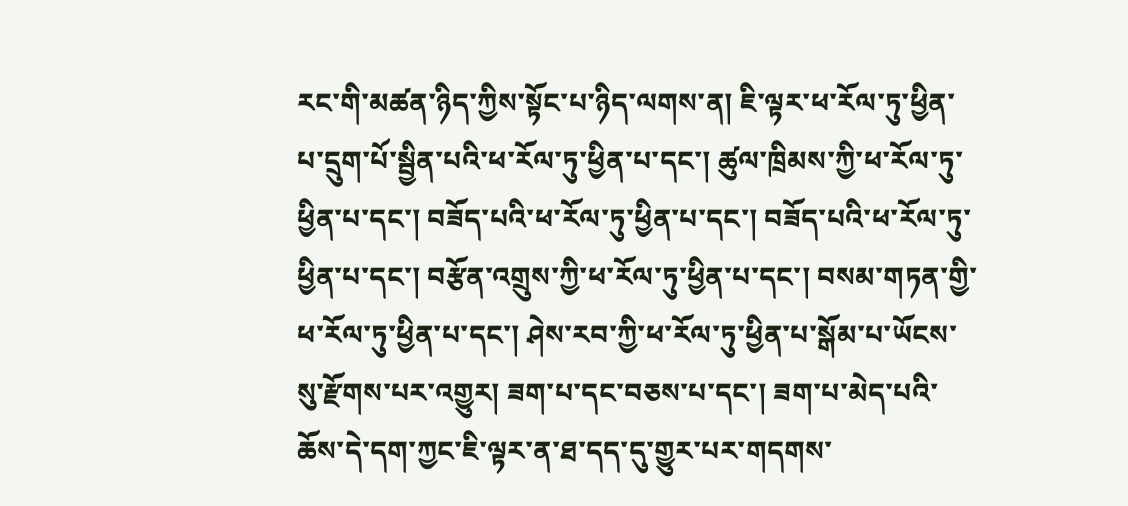རང་གི་མཚན་ཉིད་ཀྱིས་སྟོང་པ་ཉིད་ལགས་ན། ཇི་ལྟར་ཕ་རོལ་ཏུ་ཕྱིན་པ་དྲུག་པོ་སྦྱིན་པའི་ཕ་རོལ་ཏུ་ཕྱིན་པ་དང་། ཚུལ་ཁྲིམས་ཀྱི་ཕ་རོལ་ཏུ་ཕྱིན་པ་དང་། བཟོད་པའི་ཕ་རོལ་ཏུ་ཕྱིན་པ་དང་། བཟོད་པའི་ཕ་རོལ་ཏུ་ཕྱིན་པ་དང་། བརྩོན་འགྲུས་ཀྱི་ཕ་རོལ་ཏུ་ཕྱིན་པ་དང་། བསམ་གཏན་གྱི་ཕ་རོལ་ཏུ་ཕྱིན་པ་དང་། ཤེས་རབ་ཀྱི་ཕ་རོལ་ཏུ་ཕྱིན་པ་སྒོམ་པ་ཡོངས་སུ་རྫོགས་པར་འགྱུར། ཟག་པ་དང་བཅས་པ་དང་། ཟག་པ་མེད་པའི་ཆོས་དེ་དག་ཀྱང་ཇི་ལྟར་ན་ཐ་དད་དུ་གྱུར་པར་གདགས་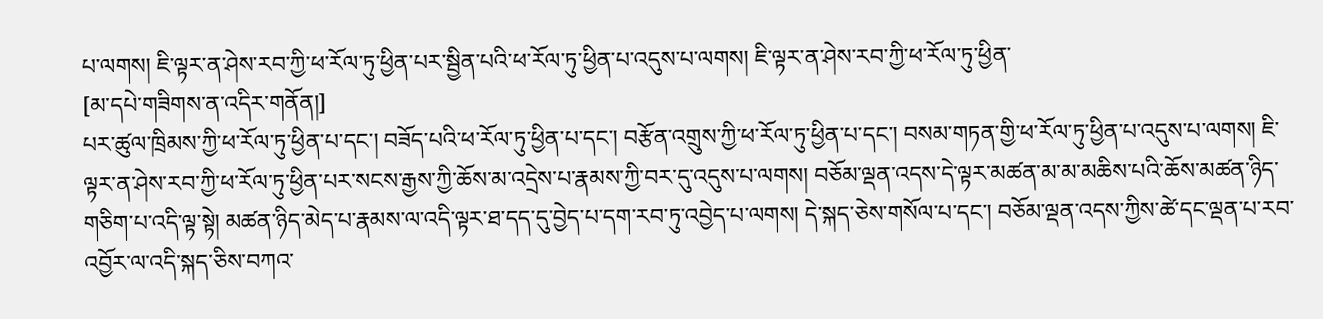པ་ལགས། ཇི་ལྟར་ན་ཤེས་རབ་ཀྱི་ཕ་རོལ་ཏུ་ཕྱིན་པར་སྦྱིན་པའི་ཕ་རོལ་ཏུ་ཕྱིན་པ་འདུས་པ་ལགས། ཇི་ལྟར་ན་ཤེས་རབ་ཀྱི་ཕ་རོལ་ཏུ་ཕྱིན་
[མ་དཔེ་གཟིགས་ན་འདིར་གནོན།]
པར་ཚུལ་ཁྲིམས་ཀྱི་ཕ་རོལ་ཏུ་ཕྱིན་པ་དང་། བཟོད་པའི་ཕ་རོལ་ཏུ་ཕྱིན་པ་དང་། བརྩོན་འགྲུས་ཀྱི་ཕ་རོལ་ཏུ་ཕྱིན་པ་དང་། བསམ་གཏན་གྱི་ཕ་རོལ་ཏུ་ཕྱིན་པ་འདུས་པ་ལགས། ཇི་ལྟར་ན་ཤེས་རབ་ཀྱི་ཕ་རོལ་ཏུ་ཕྱིན་པར་སངས་རྒྱས་ཀྱི་ཆོས་མ་འདྲེས་པ་རྣམས་ཀྱི་བར་དུ་འདུས་པ་ལགས། བཅོམ་ལྡན་འདས་དེ་ལྟར་མཚན་མ་མ་མཆིས་པའི་ཆོས་མཚན་ཉིད་གཅིག་པ་འདི་ལྟ་སྟེ། མཚན་ཉིད་མེད་པ་རྣམས་ལ་འདི་ལྟར་ཐ་དད་དུ་བྱེད་པ་དག་རབ་ཏུ་འབྱེད་པ་ལགས། དེ་སྐད་ཅེས་གསོལ་པ་དང་། བཅོམ་ལྡན་འདས་ཀྱིས་ཚེ་དང་ལྡན་པ་རབ་འབྱོར་ལ་འདི་སྐད་ཅིས་བཀའ་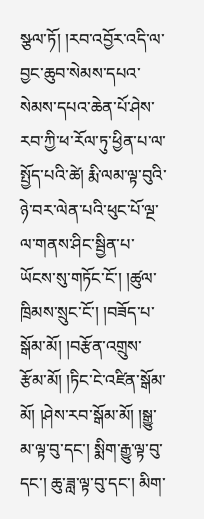སྩལ་ཏོ། །རབ་འབྱོར་འདི་ལ་བྱང་ཆུབ་སེམས་དཔའ་སེམས་དཔའ་ཆེན་པོ་ཤེས་རབ་ཀྱི་ཕ་རོལ་ཏུ་ཕྱིན་པ་ལ་སྤྱོད་པའི་ཚེ། རྨི་ལམ་ལྟ་བུའི་ཉེ་བར་ལེན་པའི་ཕུང་པོ་ལྔ་ལ་གནས་ཤིང་སྦྱིན་པ་ཡོངས་སུ་གཏོང་ངོ་། །ཚུལ་ཁྲིམས་སྲུང་ངོ་། །བཟོད་པ་སྒོམ་མོ། །བརྩོན་འགྲུས་རྩོམ་མོ། །ཏིང་ངེ་འཛིན་སྒོམ་མོ། །ཤེས་རབ་སྒོམ་མོ། །སྒྱུ་མ་ལྟ་བུ་དང་། སྨིག་རྒྱུ་ལྟ་བུ་དང་། ཆུ་ཟླ་ལྟ་བུ་དང་། མིག་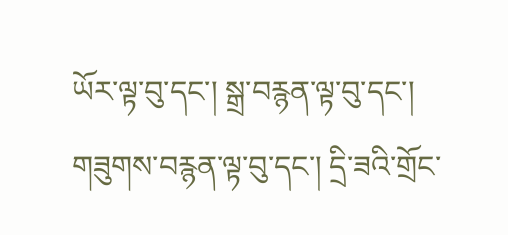ཡོར་ལྟ་བུ་དང་། སྒྲ་བརྙན་ལྟ་བུ་དང་། གཟུགས་བརྙན་ལྟ་བུ་དང་། དྲི་ཟའི་གྲོང་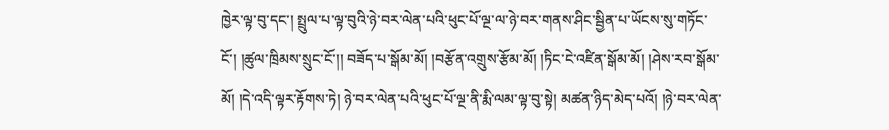ཁྱེར་ལྟ་བུ་དང་། སྤྲུལ་པ་ལྟ་བུའི་ཉེ་བར་ལེན་པའི་ཕུང་པོ་ལྔ་ལ་ཉེ་བར་གནས་ཤིང་སྦྱིན་པ་ཡོངས་སུ་གཏོང་ངོ་། །ཚུལ་ཁྲིམས་སྲུང་ངོ་།། བཟོད་པ་སྒོམ་མོ། །བརྩོན་འགྲུས་རྩོམ་མོ། །ཏིང་ངེ་འཛིན་སྒོམ་མོ། །ཤེས་རབ་སྒོམ་མོ། །དེ་འདི་ལྟར་རྟོགས་ཏེ། ཉེ་བར་ལེན་པའི་ཕུང་པོ་ལྔ་ནི་རྨི་ལམ་ལྟ་བུ་སྟེ། མཚན་ཉིད་མེད་པའོ། །ཉེ་བར་ལེན་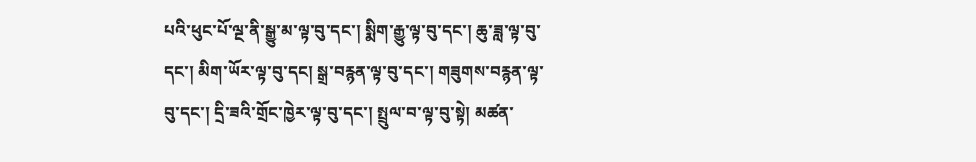པའི་ཕུང་པོ་ལྔ་ནི་སྒྱུ་མ་ལྟ་བུ་དང་། སྨིག་རྒྱུ་ལྟ་བུ་དང་། ཆུ་ཟླ་ལྟ་བུ་དང་། མིག་ཡོར་ལྟ་བུ་དང། སྒྲ་བརྙན་ལྟ་བུ་དང་། གཟུགས་བརྙན་ལྟ་བུ་དང་། དྲི་ཟའི་གྲོང་ཁྱེར་ལྟ་བུ་དང་། སྤྲུལ་བ་ལྟ་བུ་སྟེ། མཚན་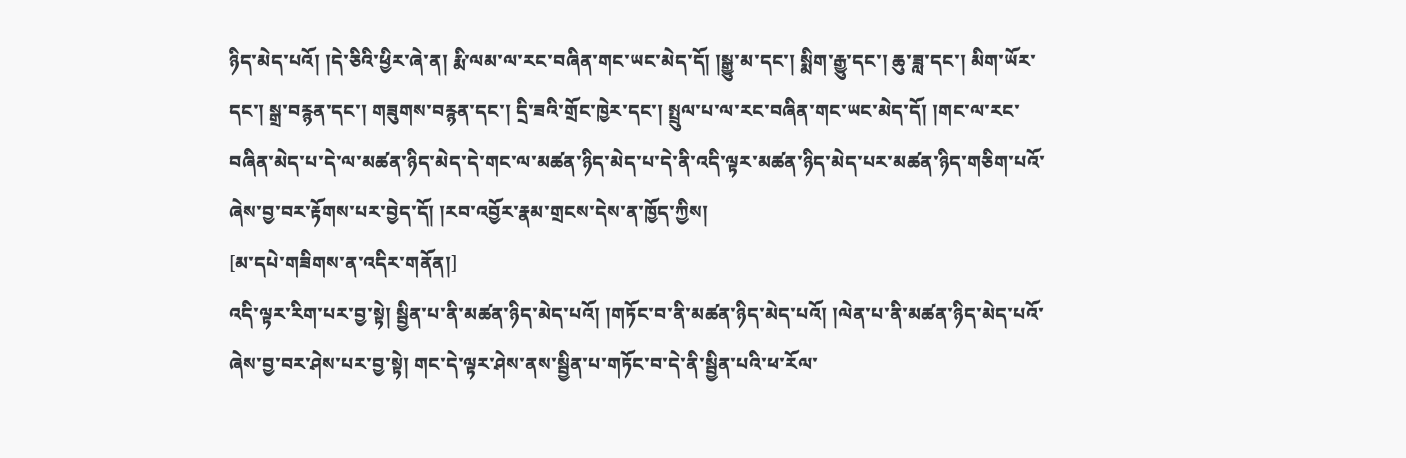ཉིད་མེད་པའོ། །དེ་ཅིའི་ཕྱིར་ཞེ་ན། རྨི་ལམ་ལ་རང་བཞིན་གང་ཡང་མེད་དོ། །སྒྱུ་མ་དང་། སྨིག་རྒྱུ་དང་། ཆུ་ཟླ་དང་། མིག་ཡོར་དང་། སྒྲ་བརྙན་དང་། གཟུགས་བརྙན་དང་། དྲི་ཟའི་གྲོང་ཁྱེར་དང་། སྤྲུལ་པ་ལ་རང་བཞིན་གང་ཡང་མེད་དོ། །གང་ལ་རང་བཞིན་མེད་པ་དེ་ལ་མཚན་ཉིད་མེད་དེ་གང་ལ་མཚན་ཉིད་མེད་པ་དེ་ནི་འདི་ལྟར་མཚན་ཉིད་མེད་པར་མཚན་ཉིད་གཅིག་པའོ་ཞེས་བྱ་བར་རྟོགས་པར་བྱེད་དོ། །རབ་འབྱོར་རྣམ་གྲངས་དེས་ན་ཁྱོད་ཀྱིས།
[མ་དཔེ་གཟིགས་ན་འདིར་གནོན།]
འདི་ལྟར་རིག་པར་བྱ་སྟེ། སྦྱིན་པ་ནི་མཚན་ཉིད་མེད་པའོ། །གཏོང་བ་ནི་མཚན་ཉིད་མེད་པའོ། །ལེན་པ་ནི་མཚན་ཉིད་མེད་པའོ་ཞེས་བྱ་བར་ཤེས་པར་བྱ་སྟེ། གང་དེ་ལྟར་ཤེས་ནས་སྦྱིན་པ་གཏོང་བ་དེ་ནི་སྦྱིན་པའི་ཕ་རོལ་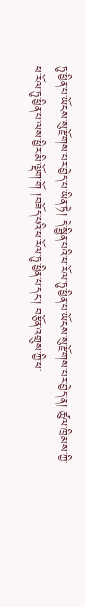ཏུ་ཕྱིན་པ་ཡོངས་སུ་རྫོགས་པར་བྱེད་པ་ཡིན་ཏེ། དེ་སྦྱིན་པའི་ཕ་རོལ་ཏུ་ཕྱིན་པ་ཡོངས་སུ་རྫོགས་པར་བྱེད་ན། ཚུལ་ཁྲིམས་ཀྱི་ཕ་རོལ་ཏུ་ཕྱིན་པ་ལས་ཕྱིར་མི་ལྡོག་གོ །བཟོད་པའི་ཕ་རོལ་ཏུ་ཕྱིན་པ་དང་། བརྩོན་འགྲུས་ཀྱི་ཕ་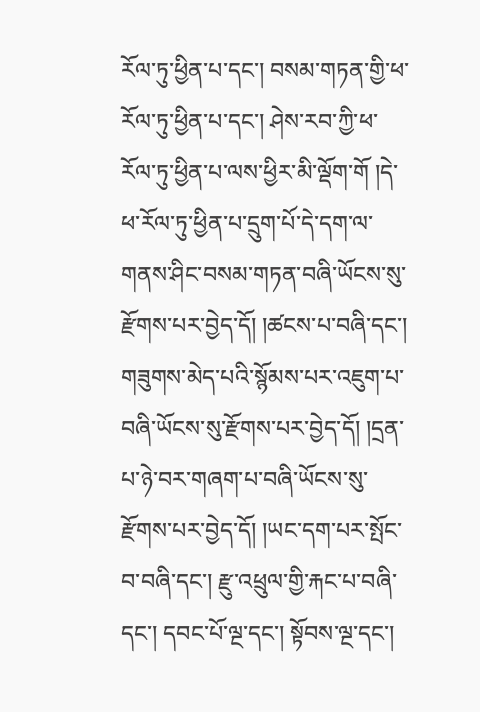རོལ་ཏུ་ཕྱིན་པ་དང་། བསམ་གཏན་གྱི་ཕ་རོལ་ཏུ་ཕྱིན་པ་དང་། ཤེས་རབ་ཀྱི་ཕ་རོལ་ཏུ་ཕྱིན་པ་ལས་ཕྱིར་མི་ལྡོག་གོ །དེ་ཕ་རོལ་ཏུ་ཕྱིན་པ་དྲུག་པོ་དེ་དག་ལ་གནས་ཤིང་བསམ་གཏན་བཞི་ཡོངས་སུ་རྫོགས་པར་བྱེད་དོ། །ཚངས་པ་བཞི་དང་། གཟུགས་མེད་པའི་སྙོམས་པར་འཇུག་པ་བཞི་ཡོངས་སུ་རྫོགས་པར་བྱེད་དོ། །དྲན་པ་ཉེ་བར་གཞག་པ་བཞི་ཡོངས་སུ་རྫོགས་པར་བྱེད་དོ། །ཡང་དག་པར་སྤོང་བ་བཞི་དང་། རྫུ་འཕྲུལ་གྱི་རྐང་པ་བཞི་དང་། དབང་པོ་ལྔ་དང་། སྟོབས་ལྔ་དང་།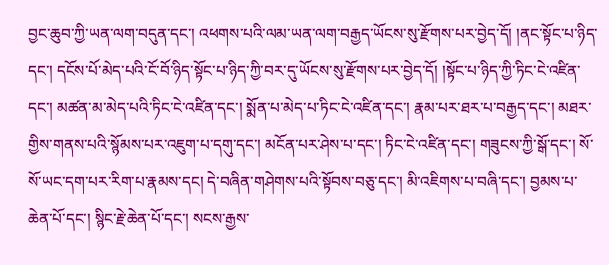བྱང་ཆུབ་ཀྱི་ཡན་ལག་བདུན་དང་། འཕགས་པའི་ལམ་ཡན་ལག་བརྒྱད་ཡོངས་སུ་རྫོགས་པར་བྱེད་དོ། །ནང་སྟོང་པ་ཉིད་དང་། དངོས་པོ་མེད་པའི་ངོ་བོ་ཉིད་སྟོང་པ་ཉིད་ཀྱི་བར་དུ་ཡོངས་སུ་རྫོགས་པར་བྱེད་དོ། །སྟོང་པ་ཉིད་ཀྱི་ཏིང་ངེ་འཛིན་དང་། མཚན་མ་མེད་པའི་ཏིང་ངེ་འཛིན་དང་། སྨོན་པ་མེད་པ་ཏིང་ངེ་འཛིན་དང་། རྣམ་པར་ཐར་པ་བརྒྱད་དང་། མཐར་གྱིས་གནས་པའི་སྙོམས་པར་འཇུག་པ་དགུ་དང་། མངོན་པར་ཤེས་པ་དང་། ཏིང་ངེ་འཛིན་དང་། གཟུངས་ཀྱི་སྒོ་དང་། སོ་སོ་ཡང་དག་པར་རིག་པ་རྣམས་དང། དེ་བཞིན་གཤེགས་པའི་སྟོབས་བཅུ་དང་། མི་འཇིགས་པ་བཞི་དང་། བྱམས་པ་ཆེན་པོ་དང་། སྙིང་རྗེ་ཆེན་པོ་དང་། སངས་རྒྱས་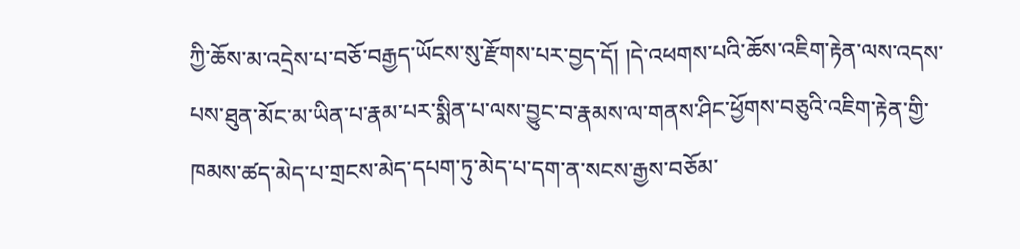ཀྱི་ཆོས་མ་འདྲེས་པ་བཅོ་བརྒྱད་ཡོངས་སུ་རྫོགས་པར་བྱད་དོ། །དེ་འཕགས་པའི་ཆོས་འཇིག་རྟེན་ལས་འདས་པས་ཐུན་མོང་མ་ཡིན་པ་རྣམ་པར་སྨིན་པ་ལས་བྱུང་བ་རྣམས་ལ་གནས་ཤིང་ཕྱོགས་བཅུའི་འཇིག་རྟེན་གྱི་ཁམས་ཚད་མེད་པ་གྲངས་མེད་དཔག་ཏུ་མེད་པ་དག་ན་སངས་རྒྱས་བཅོམ་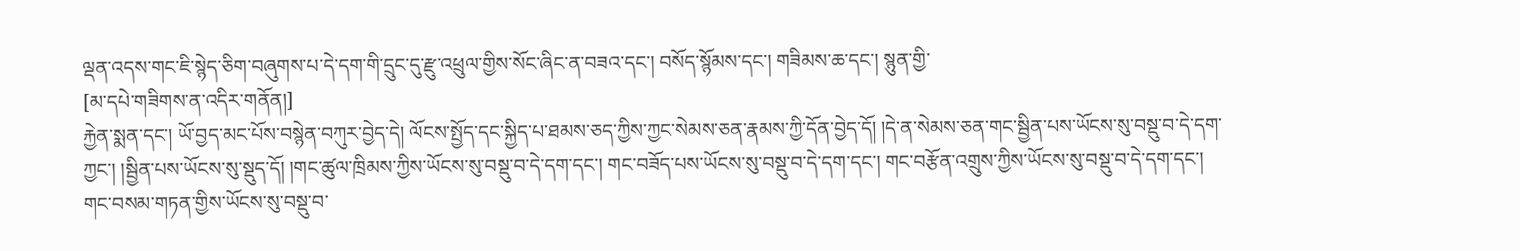ལྡན་འདས་གང་ཇི་སྙེད་ཅིག་བཞུགས་པ་དེ་དག་གི་དྲུང་དུ་རྫུ་འཕྲུལ་གྱིས་སོང་ཞིང་ན་བཟའ་དང་། བསོད་སྙོམས་དང་། གཟིམས་ཆ་དང་། སྙུན་གྱི་
[མ་དཔེ་གཟིགས་ན་འདིར་གནོན།]
རྐྱེན་སྨན་དང་། ཡོ་བྱད་མང་པོས་བསྙེན་བཀུར་བྱེད་དེ། ལོངས་སྤྱོད་དང་སྐྱིད་པ་ཐམས་ཅད་ཀྱིས་ཀྱང་སེམས་ཅན་རྣམས་ཀྱི་དོན་བྱེད་དོ། །དེ་ན་སེམས་ཅན་གང་སྦྱིན་པས་ཡོངས་སུ་བསྡུ་བ་དེ་དག་ཀྱང་། །སྦྱིན་པས་ཡོངས་སུ་སྡུད་དོ། །གང་ཚུལ་ཁྲིམས་ཀྱིས་ཡོངས་སུ་བསྡུ་བ་དེ་དག་དང་། གང་བཟོད་པས་ཡོངས་སུ་བསྡུ་བ་དེ་དག་དང་། གང་བརྩོན་འགྲུས་ཀྱིས་ཡོངས་སུ་བསྡུ་བ་དེ་དག་དང་། གང་བསམ་གཏན་གྱིས་ཡོངས་སུ་བསྡུ་བ་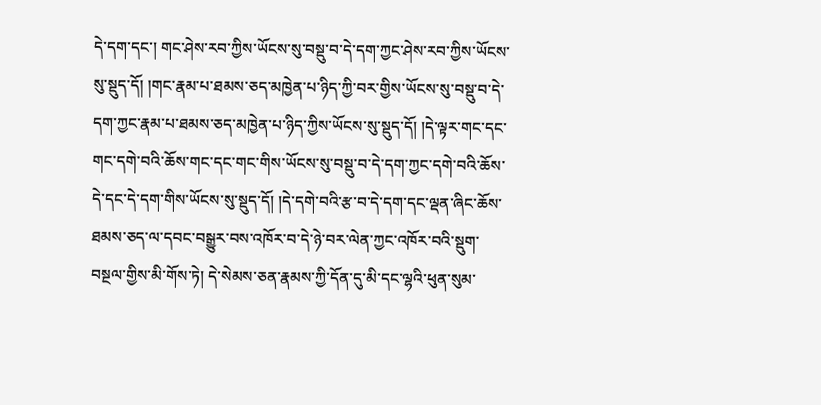དེ་དག་དང་། གང་ཤེས་རབ་ཀྱིས་ཡོངས་སུ་བསྡུ་བ་དེ་དག་ཀྱང་ཤེས་རབ་ཀྱིས་ཡོངས་སུ་སྡུད་དོ། །གང་རྣམ་པ་ཐམས་ཅད་མཁྱེན་པ་ཉིད་ཀྱི་བར་གྱིས་ཡོངས་སུ་བསྡུ་བ་དེ་དག་ཀྱང་རྣམ་པ་ཐམས་ཅད་མཁྱེན་པ་ཉིད་ཀྱིས་ཡོངས་སུ་སྡུད་དོ། །དེ་ལྟར་གང་དང་གང་དགེ་བའི་ཆོས་གང་དང་གང་གིས་ཡོངས་སུ་བསྡུ་བ་དེ་དག་ཀྱང་དགེ་བའི་ཆོས་དེ་དང་དེ་དག་གིས་ཡོངས་སུ་སྡུད་དོ། །དེ་དགེ་བའི་རྩ་བ་དེ་དག་དང་ལྡན་ཞིང་ཆོས་ཐམས་ཅད་ལ་དབང་བསྒྱུར་བས་འཁོར་བ་དེ་ཉེ་བར་ལེན་ཀྱང་འཁོར་བའི་སྡུག་བསྔལ་གྱིས་མི་གོས་ཏེ། དེ་སེམས་ཅན་རྣམས་ཀྱི་དོན་དུ་མི་དང་ལྷའི་ཕུན་སུམ་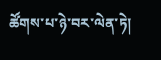ཚོགས་པ་ཉེ་བར་ལེན་ཏེ།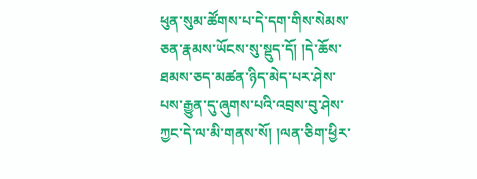ཕུན་སུམ་ཚོགས་པ་དེ་དག་གིས་སེམས་ཅན་རྣམས་ཡོངས་སུ་སྡུད་དོ། །དེ་ཆོས་ཐམས་ཅད་མཚན་ཉིད་མེད་པར་ཤེས་པས་རྒྱུན་དུ་ཞུགས་པའི་འབྲས་བུ་ཤེས་ཀྱང་དེ་ལ་མི་གནས་སོ། །ལན་ཅིག་ཕྱིར་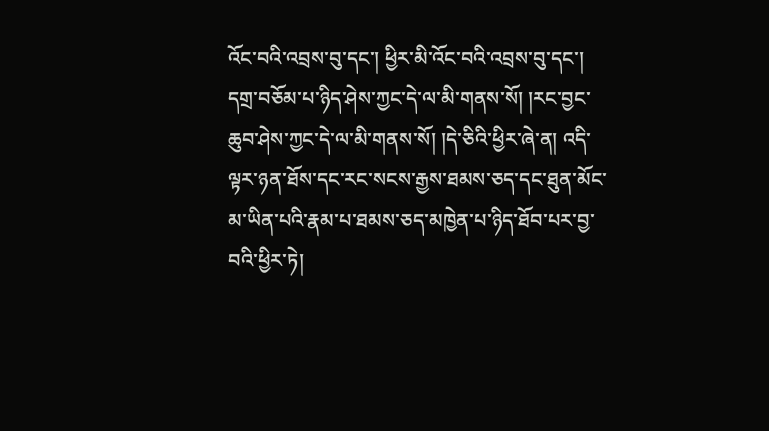འོང་བའི་འབྲས་བུ་དང་། ཕྱིར་མི་འོང་བའི་འབྲས་བུ་དང་། དགྲ་བཅོམ་པ་ཉིད་ཤེས་ཀྱང་དེ་ལ་མི་གནས་སོ། །རང་བྱང་ཆུབ་ཤེས་ཀྱང་དེ་ལ་མི་གནས་སོ། །དེ་ཅིའི་ཕྱིར་ཞེ་ན། འདི་ལྟར་ཉན་ཐོས་དང་རང་སངས་རྒྱས་ཐམས་ཅད་དང་ཐུན་མོང་མ་ཡིན་པའི་རྣམ་པ་ཐམས་ཅད་མཁྱེན་པ་ཉིད་ཐོབ་པར་བྱ་བའི་ཕྱིར་ཏེ།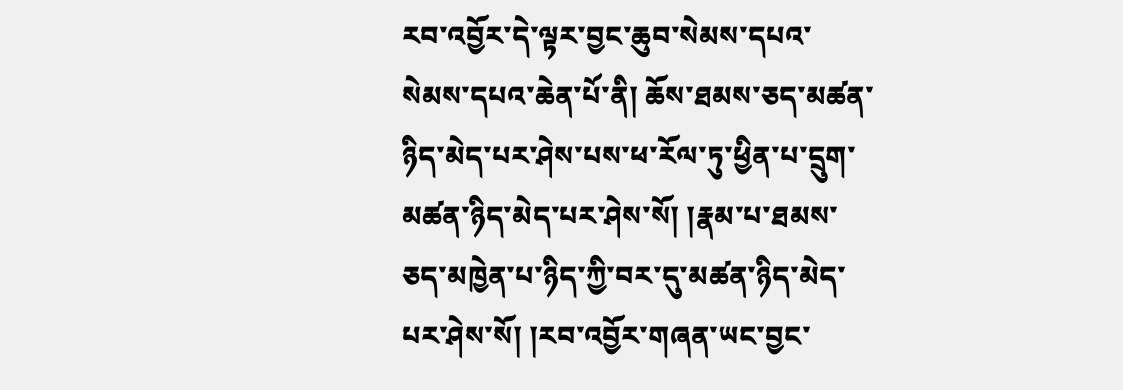རབ་འབྱོར་དེ་ལྟར་བྱང་ཆུབ་སེམས་དཔའ་སེམས་དཔའ་ཆེན་པོ་ནི། ཆོས་ཐམས་ཅད་མཚན་ཉིད་མེད་པར་ཤེས་པས་ཕ་རོལ་ཏུ་ཕྱིན་པ་དྲུག་མཚན་ཉིད་མེད་པར་ཤེས་སོ། །རྣམ་པ་ཐམས་ཅད་མཁྱེན་པ་ཉིད་ཀྱི་བར་དུ་མཚན་ཉིད་མེད་པར་ཤེས་སོ། །རབ་འབྱོར་གཞན་ཡང་བྱང་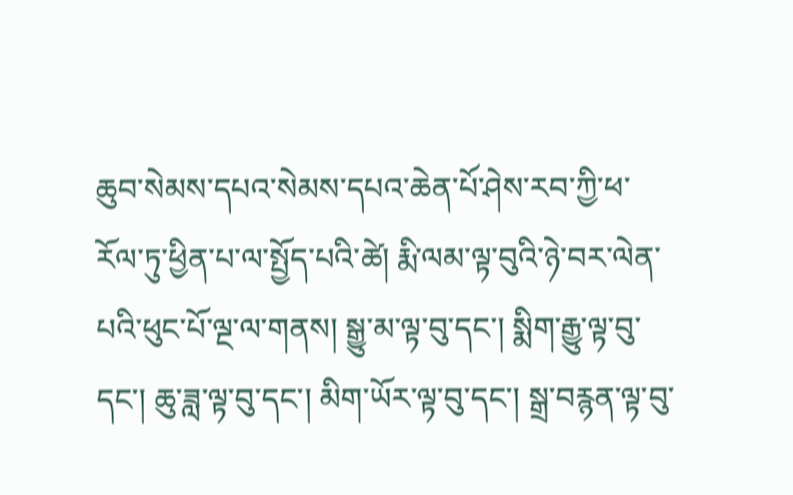ཆུབ་སེམས་དཔའ་སེམས་དཔའ་ཆེན་པོ་ཤེས་རབ་ཀྱི་ཕ་རོལ་ཏུ་ཕྱིན་པ་ལ་སྤྱོད་པའི་ཚེ། རྨི་ལམ་ལྟ་བུའི་ཉེ་བར་ལེན་པའི་ཕུང་པོ་ལྔ་ལ་གནས། སྒྱུ་མ་ལྟ་བུ་དང་། སྨིག་རྒྱུ་ལྟ་བུ་དང་། ཆུ་ཟླ་ལྟ་བུ་དང་། མིག་ཡོར་ལྟ་བུ་དང་། སྒྲ་བརྙན་ལྟ་བུ་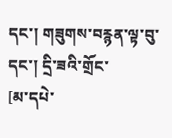དང་། གཟུགས་བརྙན་ལྟ་བུ་དང་། དྲི་ཟའི་གྲོང་
[མ་དཔེ་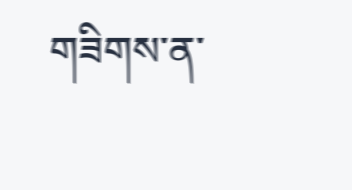གཟིགས་ན་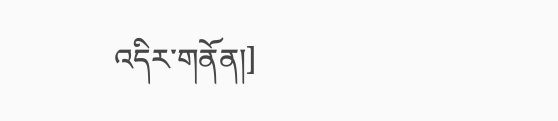འདིར་གནོན།]